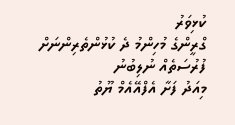ކުޅިވަރު
ގްރީންގެ މުހިންމު ދެ ކުޅުންތެރިންނަށް ފުރުސަތެއް ނުލިބުނު
މިއަދު ފަށާ އެފްއޭއެމް ޔޫތު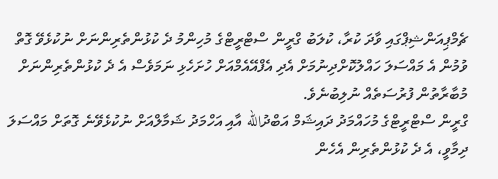ޗެމްޕިއަންޝިޕްގައި ވާދަ ކުރާ، ކުލަބު ގްރީން ސްޓްރީޓްގެ މުހިންމު ދެ ކުޅުންތެރިންނަށް ނުކުޅެވޭ ގޮތް ވުމުން އެ މައްސަލަ ހައްލުކޮށްދިނުމަށް އެދި އެފްއޭއެމްއަށް ހުށަހެޅި ނަމަވެސް އެ ދެ ކުޅުންތެރިންނަށް މުބާރާތުން ފުރުސަތެއް ނުލިބުނެވެ.
ގްރީން ސްޓްރީޓްގެ މުހައްމަދު ދައިޝަމް އަބްދުالله އާއި އަހްމަދު ޝަމާލްއަށް ނުކުޅެވޭނެ ގޮތަށް މައްސަލަ ދިމާވީ، އެ ދެ ކުޅުންތެރިން އެހެން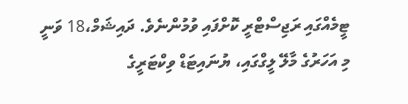ޓީމެއްގައި ރަޖިސްޓްރީ ކޮށްފައި ވުމުންނެވެ. ދައިޝަމް،18 ވަނީ މި އަހަރުގެ މާލޭ ލީގްގައި، ޔުނައިޓަޑް ވިކްޓަރީގެ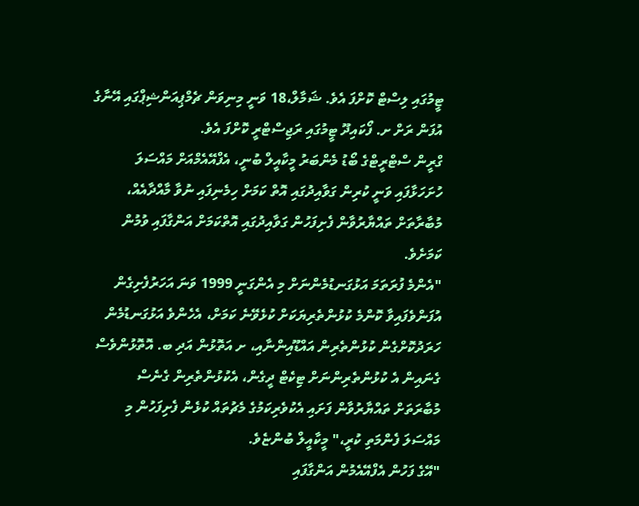ޓީމުގައި ލިސްޓް ކޮށްފަ އެވެ. ޝަމާލް،18 ވަނީ މިނިވަން ޗެމްޕިއަންޝިޕްގައި އޭނާގެ އުފަން ރަށް ށ. ފޯކައިދޫ ޓީމުގައި ރަޖިސްޓްރީ ކޮށްފަ އެވެ.
ގްރީން ސްޓްރީޓްގެ ބޯޑު މެންބަރު މީކާއީލް ބުނީ، އެފްއޭއެމްއަށް މައްސަލަ ހުށަހަޅާފައި ވަނީ ކުރިން ގަވާއިދުގައި އޮތް ކަމަށް ހިމެނިފައި ނުވާ މާއްދާއެއް، މުބާރާތަށް ތައްޔާރުވާން ފެށިފަހުން ގަވާއިދުގައި އޮތްކަމަށް އަންގާފައި ވުމުން ކަމަށެވެ.
"އެންމެ ފުރަތަމަ އަޅުގަނޑުމެންނަށް މި އެންގަނީ 1999 ވަނަ އަހަރުފެށިގެން އުފަންވެފައިވާ ކޮންމެ ކުޅުންތެރިޔަކަށް ކުޅެވޭނެ ކަމަށް، އެހެންވެ އަޅުގަނޑުމެން ހަރަދުކޮށްގެން ކުޅުންތެރިން އައްޑޫއިންނާއި، ށ އަތޮޅުން އަދި ބ. އޮތޮޅުންވެސް ގެނައިން އެ ކުޅުންތެރިންނަށް ޓިކެޓް ދީގެން، އެކުޅުންތެރިން ގެނެސް މުބާރަތަށް ތައްޔާރުވާން ފަށައި އެކުވެރިކަމުގެ މެޗުތައް ކުޅެން ފެށިފަހުން މި މައްސަލަ ފެންމަތި ކުރީ،" މީކާއީލް ބުންޏެވެ.
"އޭގެ ފަހުން އެފްއޭއެމުން އަންގާފައި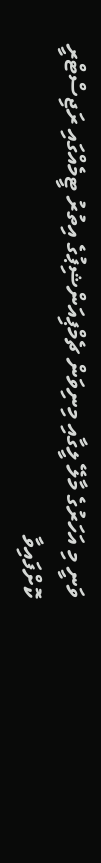ވަނީ މި އަހަރުގެ މާލޭ ލީގާއި މިނިވަން ޗެމްޕިއަންޝިޕުގެ އިތުރު ޓީމެއްގައި ރަޖިސްޓްރީ ކޮށްފައިވާ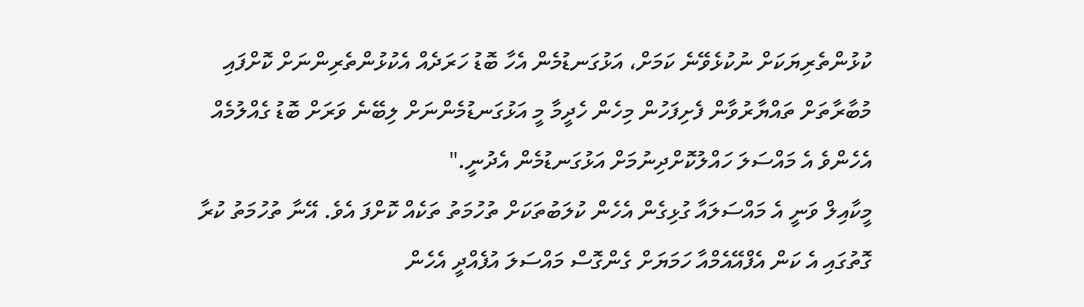ކުޅުންތެރިޔަކަށް ނުކުޅެވޭނެ ކަމަށް، އަޅުގަނޑުމެން އެހާ ބޮޑު ހަރަދެއް އެކުޅުންތެރިންނަށް ކޮށްފައި މުބާރާތަށް ތައްޔާރުވާން ފެށިފަހުން މިހެން ހެދީމާ މީ އަޅުގަނޑުމެންނަށް ލިބޭނެ ވަރަށް ބޮޑު ގެއްލުމެއް އެހެންވެ އެ މައްސަލަ ހައްލުކޮށްދިނުމަށް އަޅުގަނޑުމެން އެދުނީ."
މީކާއިލް ވަނީ އެ މައްސަލައާ ގުޅިގެން އެހެން ކުލަބުތަކަށް ތުހުމަތު ތަކެއް ކޮށްފަ އެވެ. އޭނާ ތުހުމަތު ކުރާ ގޮތުގައި އެ ކަން އެފްއޭއެމްއާ ހަމަޔަށް ގެންގޮސް މައްސަލަ އުފެއްދީ އެހެން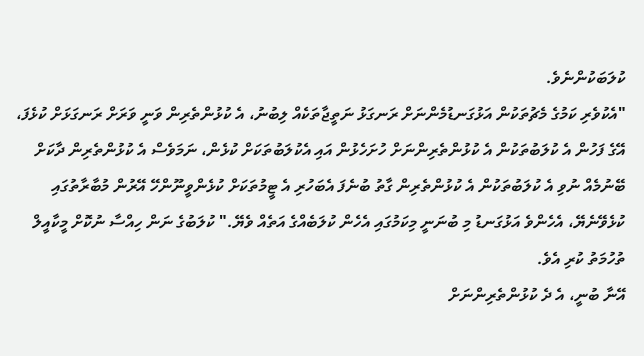ކުލަބަކުންނެވެ.
"އެކުވެރި ކަމުގެ މެޗުތަކުން އަޅުގަނޑުމެންނަށް ރަނގަޅު ނަތީޖާތަކެއް ލިބުނު، އެ ކުޅުންތެރިން ވަނީ ވަރަށް ރަނގަޅަށް ކުޅެފަ، އޭގެ ފަހުން އެ ކުލަބުތަކުން އެ ކުޅުންތެރިންނަށް ހުށަހެޅުން އައި އެކުލަބުތަކަށް ކުޅެން، ނަމަވެސް އެ ކުޅުންތެރިން ދާކަށް ބޭނުމެއް ނުވި އެ ކުލަބުތަކުން އެ ކުޅުންތެރިން ގާތު ބުނެފަ އެބަހުރި އެ ޓީމުތަކަށް ކުޅެންވީނޫންހޭ އޭރުން މުބާރާތުގައި ކުޅެވޭނެޔޭ، އެހެންވެ އަޅުގަނޑު މި ބުނަނީ މިކަމުގައި އެހެން ކުލަބެއްގެ އަތެއް ވެޔޭ." ކުލަބުގެ ނަން ހިއްސާ ނުކޮށް މީކާއީލް ތުހުމަތު ކުރި އެވެ.
އޭނާ ބުނީ، އެ ދެ ކުޅުންތެރިންނަށް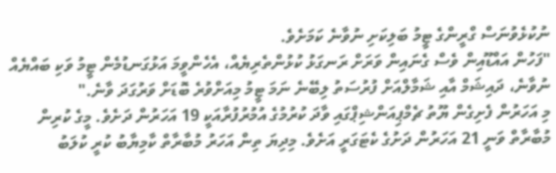ނުކުޅެވުނަސް ގްރީންގެ ޓީމު ބަލިކަށި ނުވާނެ ކަމަށެވެ.
"ފަހުން އައްޑޫއިން ވެސް ގެނައިން ވަރަށް ރަނގަޅު ކުޅުންތެރިޔެއް، އެހެންވީމަ އަޅުގަނޑުމެން ޓީމު ވަކި ބައްޔެއް ނުވާނެ، ދައިޝަމް އާއި ޝަމާލްއަށް ފުރުސަތު ލިބޭނެ ނަމަ ޓީމު މިއަށްވުރެ ބޮޑަށް ވަރުގަދަ ވާނެ."
މި އަހަރުން ފެށިގެން ޔޫތު ޗެމްޕިއަންޝިޕްގައި ވާދަ ކުރުމުގެ އުމުރުފުރާއަކީ 19 އަހަރުން ދަށެވެ. މީގެ ކުރިން މުބާރާތް ވަނީ 21 އަހަރުން ދަށުގެ ކެޓަގަރީ އަށެވެ. މިދިޔަ ތިން އަހަރު މުބާރާތް ކާމިޔާބު ކުރީ ކުލަބު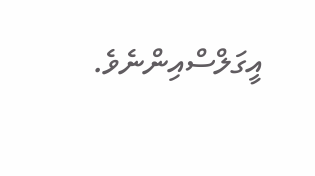އީގަލްސްއިންނެވެ.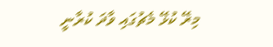މިރޭ ކުޅޭ މެޗުގައި ވާދަ ކުރާނީ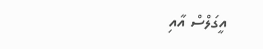އީގަލްސް އާއި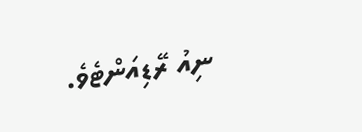ނިއު ރޭޑިއަންޓެވެ.